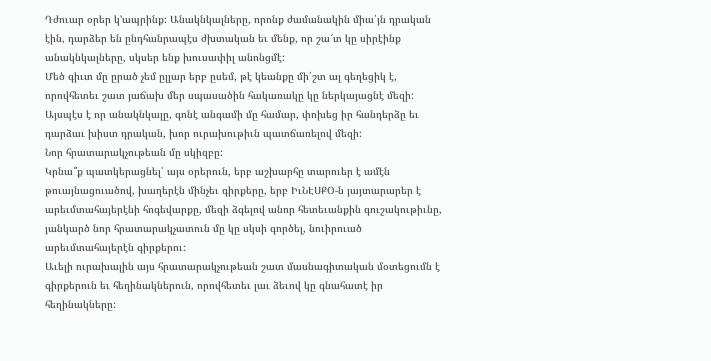Դժուար օրեր կ’ապրինք: Անակնկալները, որոնք ժամանակին միա՛յն դրական էին, դարձեր են ընդհանրապէս ժխտական եւ մենք, որ շա՜տ կը սիրէինք անակնկալները, սկսեր ենք խուսափիլ անոնցմէ:
Մեծ գիւտ մը ըրած չեմ ըլլար երբ ըսեմ, թէ կեանքը մի՛շտ ալ գեղեցիկ է, որովհետեւ շատ յաճախ մեր սպասածին հակառակը կը ներկայացնէ մեզի:
Այսպէս է որ անակնկալը, գոնէ անգամի մը համար, փոխեց իր հանդերձը եւ դարձաւ խիստ դրական, խոր ուրախութիւն պատճառելով մեզի:
Նոր հրատարակչութեան մը սկիզբը:
Կրնա՞ք պատկերացնել՝ այս օրերուն, երբ աշխարհը տարուեր է ամէն թուայնացուածով, խաղերէն մինչեւ գիրքերը, երբ ԻւՆԷՍՔՕ-ն յայտարարեր է արեւմտահայերէնի հոգեվարքը, մեզի ձգելով անոր հետեւանքին գուշակութիւնը, յանկարծ նոր հրատարակչատուն մը կը սկսի գործել, նուիրուած արեւմտահայերէն գիրքերու:
Աւելի ուրախալին այս հրատարակչութեան շատ մասնագիտական մօտեցումն է գիրքերուն եւ հեղինակներուն, որովհետեւ լաւ ձեւով կը գնահատէ իր հեղինակները: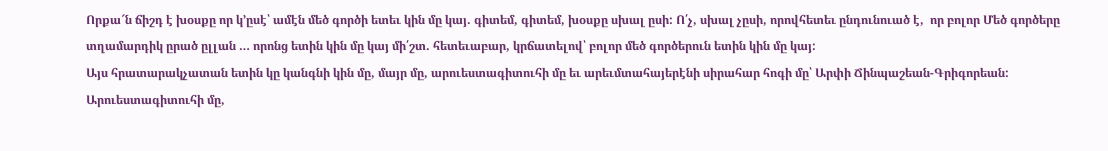Որքա՜ն ճիշդ է խօսքը որ կ’ըսէ՝ ամէն մեծ գործի ետեւ կին մը կայ. գիտեմ, գիտեմ, խօսքը սխալ ըսի: Ո՛չ, սխալ չըսի, որովհետեւ ընդունուած է,  որ բոլոր Մեծ գործերը տղամարդիկ ըրած ըլլան … որոնց ետին կին մը կայ մի՛շտ. հետեւաբար, կրճատելով՝ բոլոր մեծ գործերուն ետին կին մը կայ:
Այս հրատարակչատան ետին կը կանգնի կին մը, մայր մը, արուեստագիտուհի մը եւ արեւմտահայերէնի սիրահար հոգի մը՝ Արփի Ճինպաշեան-Գրիգորեան: Արուեստագիտուհի մը,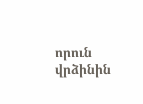որուն վրձինին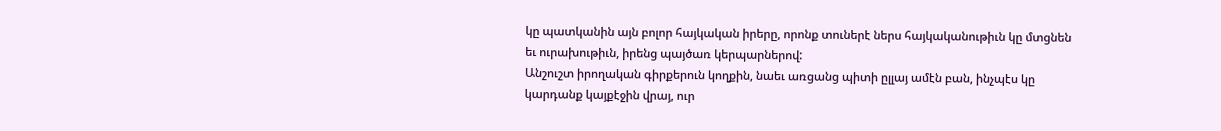կը պատկանին այն բոլոր հայկական իրերը, որոնք տուներէ ներս հայկականութիւն կը մտցնեն եւ ուրախութիւն, իրենց պայծառ կերպարներով:
Անշուշտ իրողական գիրքերուն կողքին, նաեւ առցանց պիտի ըլլայ ամէն բան, ինչպէս կը կարդանք կայքէջին վրայ, ուր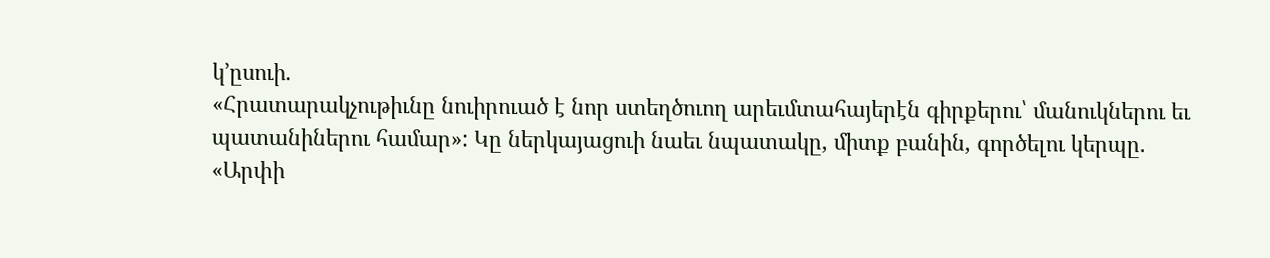կ’ըսուի.
«Հրատարակչութիւնը նուիրուած է նոր ստեղծուող արեւմտահայերէն գիրքերու՝ մանուկներու եւ պատանիներու համար»: Կը ներկայացուի նաեւ նպատակը, միտք բանին, գործելու կերպը.
«Արփի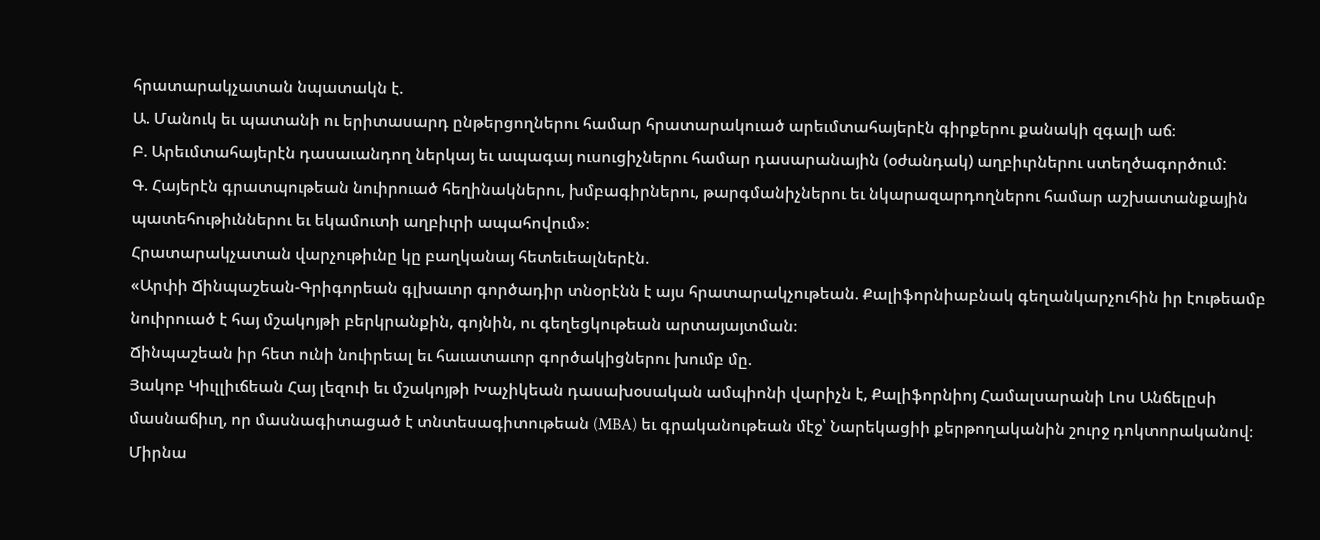հրատարակչատան նպատակն է.
Ա. Մանուկ եւ պատանի ու երիտասարդ ընթերցողներու համար հրատարակուած արեւմտահայերէն գիրքերու քանակի զգալի աճ։
Բ. Արեւմտահայերէն դասաւանդող ներկայ եւ ապագայ ուսուցիչներու համար դասարանային (օժանդակ) աղբիւրներու ստեղծագործում:
Գ. Հայերէն գրատպութեան նուիրուած հեղինակներու, խմբագիրներու, թարգմանիչներու եւ նկարազարդողներու համար աշխատանքային պատեհութիւններու եւ եկամուտի աղբիւրի ապահովում»։
Հրատարակչատան վարչութիւնը կը բաղկանայ հետեւեալներէն.
«Արփի Ճինպաշեան-Գրիգորեան գլխաւոր գործադիր տնօրէնն է այս հրատարակչութեան. Քալիֆորնիաբնակ գեղանկարչուհին իր էութեամբ նուիրուած է հայ մշակոյթի բերկրանքին, գոյնին, ու գեղեցկութեան արտայայտման։
Ճինպաշեան իր հետ ունի նուիրեալ եւ հաւատաւոր գործակիցներու խումբ մը.
Յակոբ Կիւլլիւճեան Հայ լեզուի եւ մշակոյթի Խաչիկեան դասախօսական ամպիոնի վարիչն է, Քալիֆորնիոյ Համալսարանի Լոս Անճելըսի մասնաճիւղ, որ մասնագիտացած է տնտեսագիտութեան (MBA) եւ գրականութեան մէջ՝ Նարեկացիի քերթողականին շուրջ դոկտորականով։
Միրնա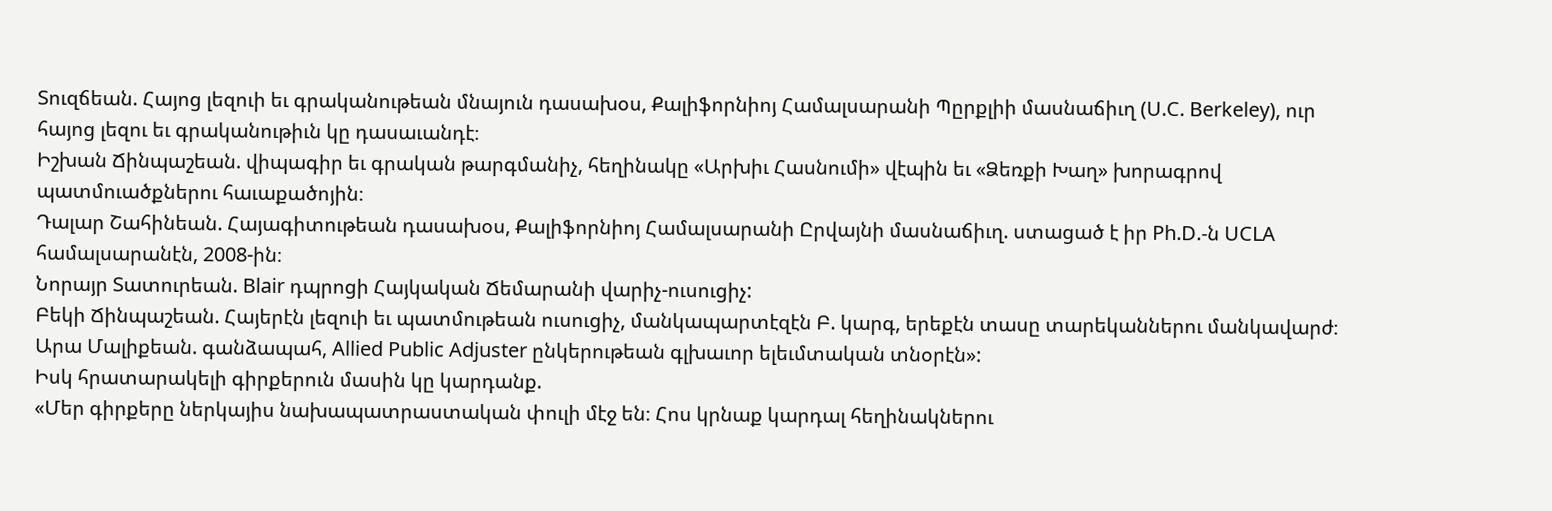Տուզճեան. Հայոց լեզուի եւ գրականութեան մնայուն դասախօս, Քալիֆորնիոյ Համալսարանի Պըրքլիի մասնաճիւղ (U.C. Berkeley), ուր հայոց լեզու եւ գրականութիւն կը դասաւանդէ։
Իշխան Ճինպաշեան. վիպագիր եւ գրական թարգմանիչ, հեղինակը «Արխիւ Հասնումի» վէպին եւ «Ձեռքի Խաղ» խորագրով պատմուածքներու հաւաքածոյին։
Դալար Շահինեան. Հայագիտութեան դասախօս, Քալիֆորնիոյ Համալսարանի Ըրվայնի մասնաճիւղ. ստացած է իր Ph.D.-ն UCLA համալսարանէն, 2008-ին։
Նորայր Տատուրեան. Blair դպրոցի Հայկական Ճեմարանի վարիչ-ուսուցիչ:
Բեկի Ճինպաշեան. Հայերէն լեզուի եւ պատմութեան ուսուցիչ, մանկապարտէզէն Բ. կարգ, երեքէն տասը տարեկաններու մանկավարժ։
Արա Մալիքեան. գանձապահ, Allied Public Adjuster ընկերութեան գլխաւոր ելեւմտական տնօրէն»:
Իսկ հրատարակելի գիրքերուն մասին կը կարդանք.
«Մեր գիրքերը ներկայիս նախապատրաստական փուլի մէջ են։ Հոս կրնաք կարդալ հեղինակներու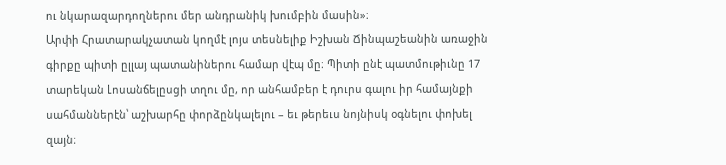ու նկարազարդողներու մեր անդրանիկ խումբին մասին»։
Արփի Հրատարակչատան կողմէ լոյս տեսնելիք Իշխան Ճինպաշեանին առաջին գիրքը պիտի ըլլայ պատանիներու համար վէպ մը։ Պիտի ընէ պատմութիւնը 17 տարեկան Լոսանճելըսցի տղու մը, որ անհամբեր է դուրս գալու իր համայնքի սահմաններէն՝ աշխարհը փորձընկալելու – եւ թերեւս նոյնիսկ օգնելու փոխել զայն։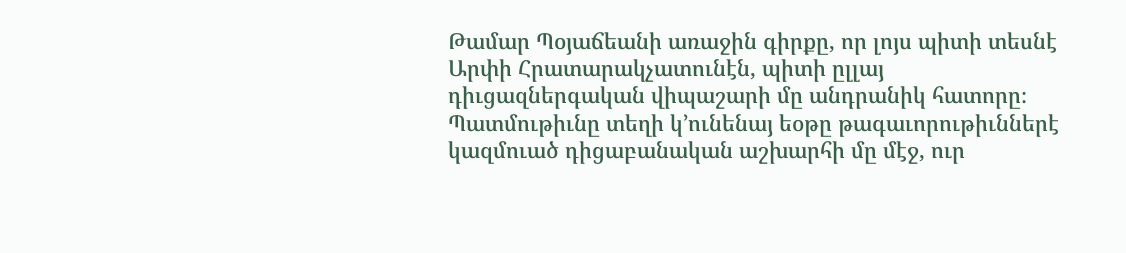Թամար Պօյաճեանի առաջին գիրքը, որ լոյս պիտի տեսնէ Արփի Հրատարակչատունէն, պիտի ըլլայ դիւցազներգական վիպաշարի մը անդրանիկ հատորը։ Պատմութիւնը տեղի կ’ունենայ եօթը թագաւորութիւններէ կազմուած դիցաբանական աշխարհի մը մէջ, ուր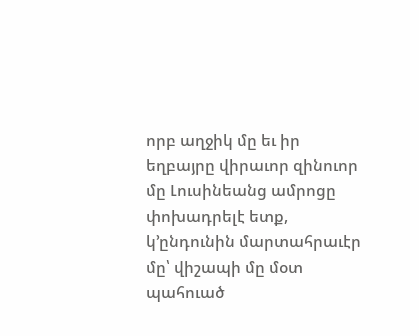որբ աղջիկ մը եւ իր եղբայրը վիրաւոր զինուոր մը Լուսինեանց ամրոցը փոխադրելէ ետք, կ’ընդունին մարտահրաւէր մը՝ վիշապի մը մօտ պահուած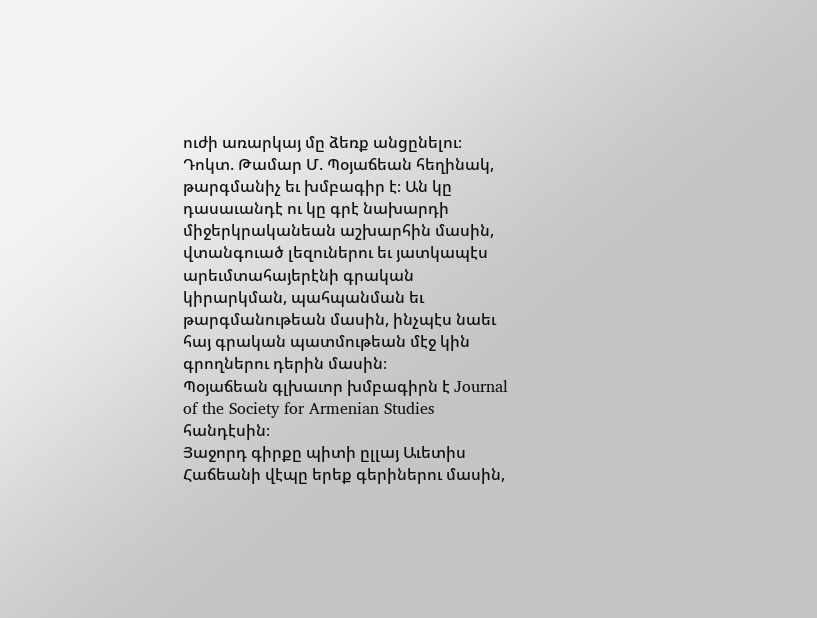ուժի առարկայ մը ձեռք անցընելու։
Դոկտ. Թամար Մ. Պօյաճեան հեղինակ, թարգմանիչ եւ խմբագիր է։ Ան կը դասաւանդէ ու կը գրէ նախարդի միջերկրականեան աշխարհին մասին, վտանգուած լեզուներու եւ յատկապէս արեւմտահայերէնի գրական կիրարկման, պահպանման եւ թարգմանութեան մասին, ինչպէս նաեւ հայ գրական պատմութեան մէջ կին գրողներու դերին մասին։
Պօյաճեան գլխաւոր խմբագիրն է Journal of the Society for Armenian Studies հանդէսին։
Յաջորդ գիրքը պիտի ըլլայ Աւետիս Հաճեանի վէպը երեք գերիներու մասին,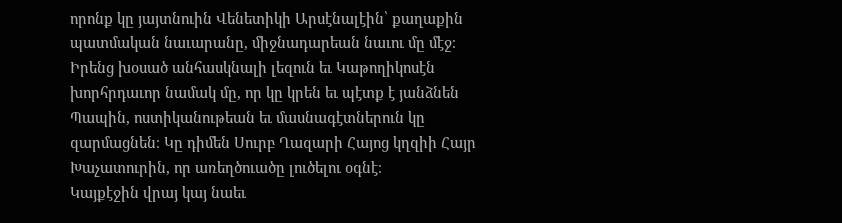որոնք կը յայտնուին Վենետիկի Արսէնալէին՝ քաղաքին պատմական նաւարանը, միջնադարեան նաւու մը մէջ։ Իրենց խօսած անհասկնալի լեզուն եւ Կաթողիկոսէն խորհրդաւոր նամակ մը, որ կը կրեն եւ պէտք է յանձնեն Պապին, ոստիկանութեան եւ մասնագէտներուն կը զարմացնեն։ Կը դիմեն Սուրբ Ղազարի Հայոց կղզիի Հայր Խաչատուրին, որ առեղծուածը լուծելու օգնէ։
Կայքէջին վրայ կայ նաեւ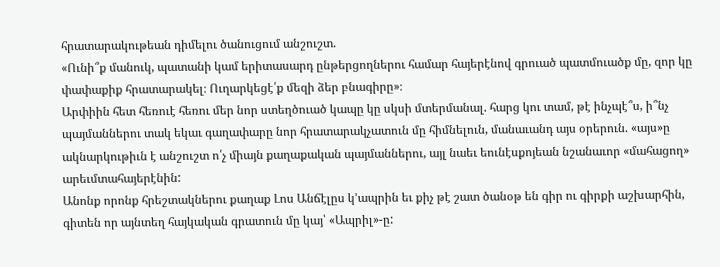հրատարակութեան դիմելու ծանուցում անշուշտ.
«Ունի՞ք մանուկ, պատանի կամ երիտասարդ ընթերցողներու համար հայերէնով գրուած պատմուածք մը, զոր կը փափաքիք հրատարակել։ Ուղարկեցէ՛ք մեզի ձեր բնագիրը»։
Արփիին հետ հեռուէ հեռու մեր նոր ստեղծուած կապը կը սկսի մտերմանալ. հարց կու տամ, թէ ինչպէ՞ս, ի՞նչ պայմաններու տակ եկաւ գաղափարը նոր հրատարակչատուն մը հիմնելուն, մանաւանդ այս օրերուն. «այս»ը ակնարկութիւն է անշուշտ ո՛չ միայն քաղաքական պայմաններու, այլ նաեւ եունէսքոյեան նշանաւոր «մահացող» արեւմտահայերէնին:
Անոնք որոնք հրեշտակներու քաղաք Լոս Անճէլըս կ’ապրին եւ քիչ թէ շատ ծանօթ են գիր ու գիրքի աշխարհին, գիտեն որ այնտեղ հայկական գրատուն մը կայ՝ «Ապրիլ»-ը: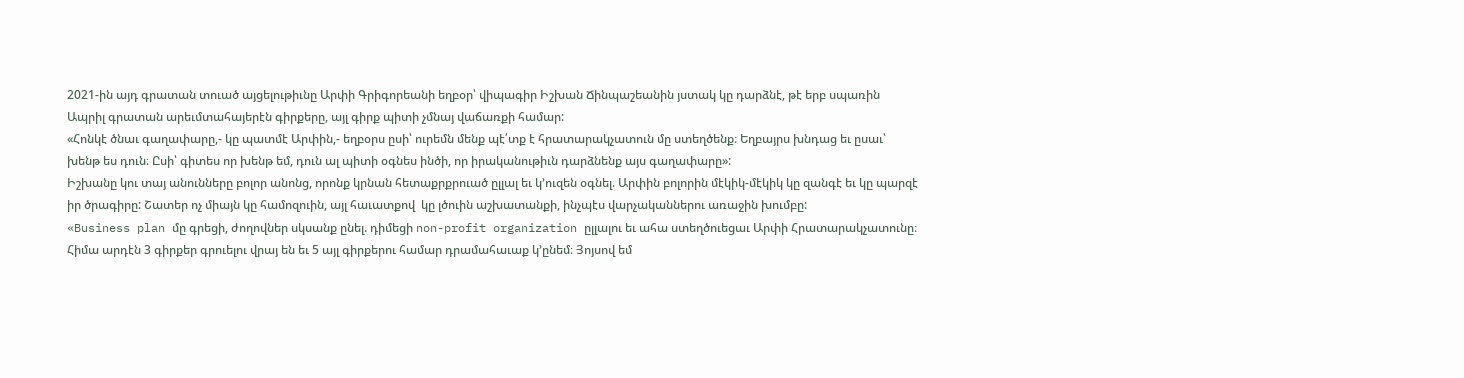2021-ին այդ գրատան տուած այցելութիւնը Արփի Գրիգորեանի եղբօր՝ վիպագիր Իշխան Ճինպաշեանին յստակ կը դարձնէ, թէ երբ սպառին Ապրիլ գրատան արեւմտահայերէն գիրքերը, այլ գիրք պիտի չմնայ վաճառքի համար:
«Հոնկէ ծնաւ գաղափարը,- կը պատմէ Արփին,- եղբօրս ըսի՝ ուրեմն մենք պէ՛տք է հրատարակչատուն մը ստեղծենք։ Եղբայրս խնդաց եւ ըսաւ՝ խենթ ես դուն։ Ըսի՝ գիտես որ խենթ եմ, դուն ալ պիտի օգնես ինծի, որ իրականութիւն դարձնենք այս գաղափարը»:
Իշխանը կու տայ անունները բոլոր անոնց, որոնք կրնան հետաքրքրուած ըլլալ եւ կ’ուզեն օգնել. Արփին բոլորին մէկիկ-մէկիկ կը զանգէ եւ կը պարզէ իր ծրագիրը: Շատեր ոչ միայն կը համոզուին, այլ հաւատքով  կը լծուին աշխատանքի, ինչպէս վարչականներու առաջին խումբը:
«Business plan մը գրեցի, ժողովներ սկսանք ընել. դիմեցի non-profit organization ըլլալու եւ ահա ստեղծուեցաւ Արփի Հրատարակչատունը։ Հիմա արդէն 3 գիրքեր գրուելու վրայ են եւ 5 այլ գիրքերու համար դրամահաւաք կ’ընեմ։ Յոյսով եմ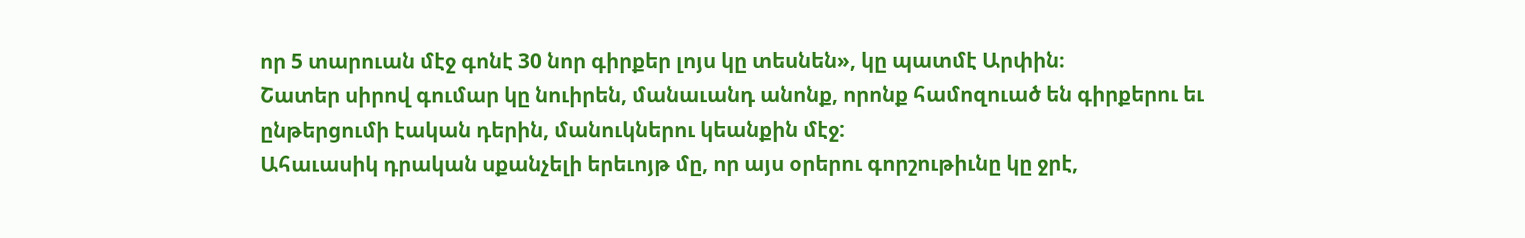որ 5 տարուան մէջ գոնէ 30 նոր գիրքեր լոյս կը տեսնեն», կը պատմէ Արփին։
Շատեր սիրով գումար կը նուիրեն, մանաւանդ անոնք, որոնք համոզուած են գիրքերու եւ ընթերցումի էական դերին, մանուկներու կեանքին մէջ:
Ահաւասիկ դրական սքանչելի երեւոյթ մը, որ այս օրերու գորշութիւնը կը ջրէ,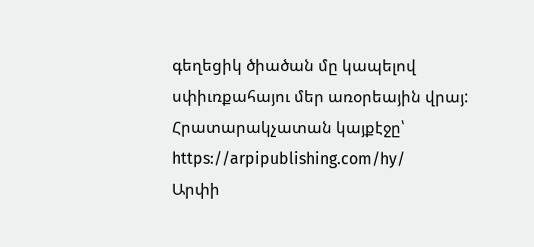գեղեցիկ ծիածան մը կապելով սփիւռքահայու մեր առօրեային վրայ:
Հրատարակչատան կայքէջը՝ https://arpipublishing.com/hy/
Արփի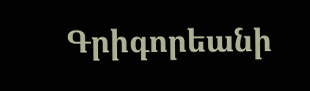Գրիգորեանի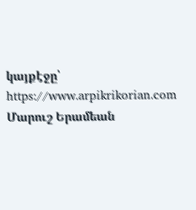կայքէջը՝ https://www.arpikrikorian.com
Մարուշ Երամեան